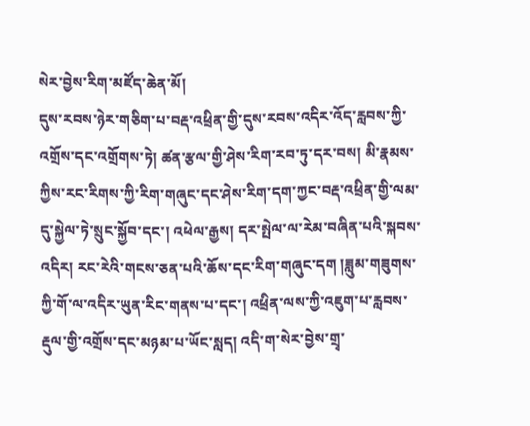སེར་བྱེས་རིག་མཛོད་ཆེན་མོ།
དུས་རབས་ཉེར་གཅིག་པ་བརྡ་འཕྲིན་གྱི་དུས་རབས་འདིར་འོད་རླབས་ཀྱི་འགྲོས་དང་འགྲོགས་ཏེ། ཚན་རྩལ་གྱི་ཤེས་རིག་རབ་ཏུ་དར་བས། མི་རྣམས་ཀྱིས་རང་རིགས་ཀྱི་རིག་གཞུང་དང་ཤེས་རིག་དག་ཀྱང་བརྡ་འཕྲིན་གྱི་ལམ་དུ་སྐྱེལ་ཏེ་སྲུང་སྐྱོབ་དང་། འཕེལ་རྒྱས། དར་སྤེལ་ལ་རེམ་བཞིན་པའི་སྐབས་འདིར། རང་རེའི་གངས་ཅན་པའི་ཆོས་དང་རིག་གཞུང་དག །ཟླུམ་གཟུགས་ཀྱི་གོ་ལ་འདིར་ཡུན་རིང་གནས་པ་དང་། འཕྲིན་ལས་ཀྱི་འཇུག་པ་རླབས་རྡུལ་གྱི་འགྲོས་དང་མཉམ་པ་ཡོང་སླད། འདི་ག་སེར་བྱེས་གྲྭ་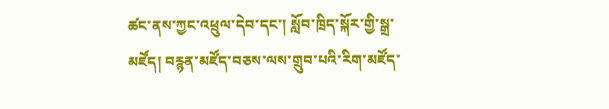ཚང་ནས་ཀྱང་འཕྲུལ་དེབ་དང་། སློབ་ཁྲིད་སྐོར་གྱི་སྒྲ་མཛོད། བརྙན་མཛོད་བཅས་ལས་གྲུབ་པའི་རིག་མཛོད་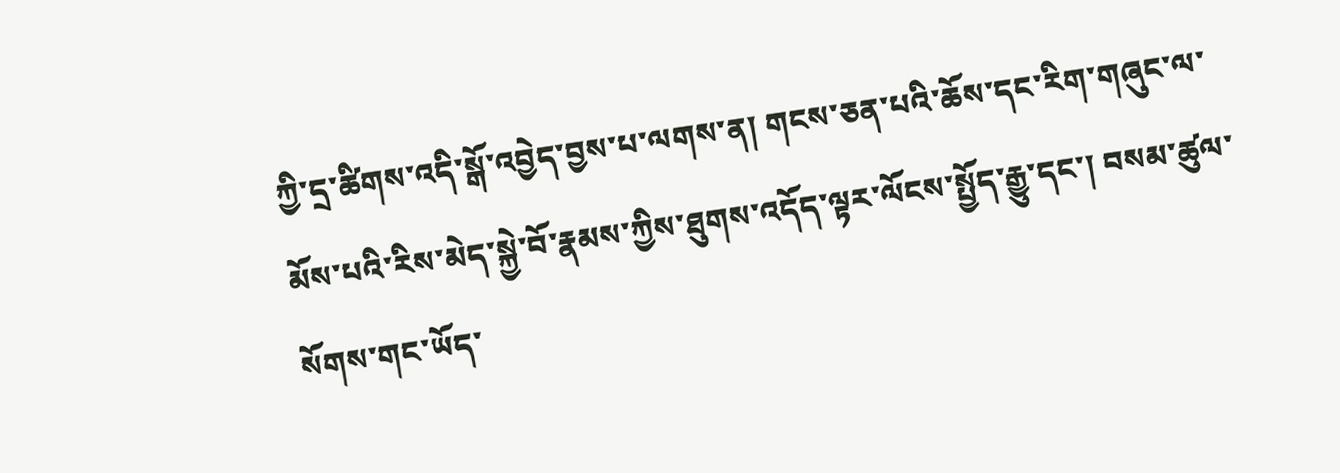ཀྱི་དྲ་ཚིགས་འདི་སྒོ་འབྱེད་བྱས་པ་ལགས་ན། གངས་ཅན་པའི་ཆོས་དང་རིག་གཞུང་ལ་མོས་པའི་རིས་མེད་སྐྱེ་བོ་རྣམས་ཀྱིས་ཐུགས་འདོད་ལྟར་ལོངས་སྤྱོད་རྒྱུ་དང་། བསམ་ཚུལ་སོགས་གང་ཡོད་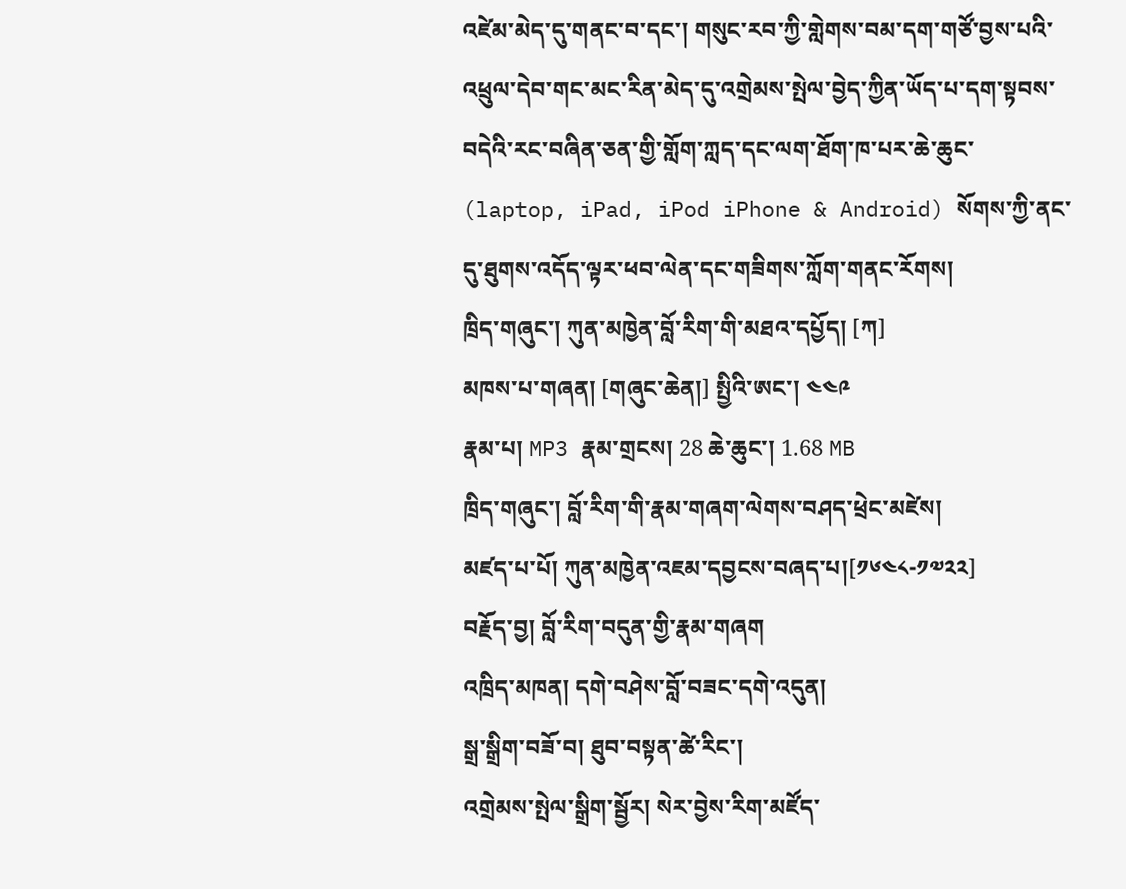འཛེམ་མེད་དུ་གནང་བ་དང་། གསུང་རབ་ཀྱི་གླེགས་བམ་དག་གཙོ་བྱས་པའི་འཕྲུལ་དེབ་གང་མང་རིན་མེད་དུ་འགྲེམས་སྤེལ་བྱེད་ཀྱིན་ཡོད་པ་དག་སྟབས་བདེའི་རང་བཞིན་ཅན་གྱི་གློག་ཀླད་དང་ལག་ཐོག་ཁ་པར་ཆེ་ཆུང་ (laptop, iPad, iPod iPhone & Android) སོགས་ཀྱི་ནང་དུ་ཐུགས་འདོད་ལྟར་ཕབ་ལེན་དང་གཟིགས་ཀློག་གནང་རོགས།
ཁྲིད་གཞུང་། ཀུན་མཁྱེན་བློ་རིག་གི་མཐའ་དཔྱོད། [ཀ]
མཁས་པ་གཞན། [གཞུང་ཆེན།] སྤྱིའི་ཨང་། ༤༤༩
རྣམ་པ། MP3 རྣམ་གྲངས། 28 ཆེ་ཆུང་། 1.68 MB
ཁྲིད་གཞུང་། བློ་རིག་གི་རྣམ་གཞག་ལེགས་བཤད་ཕྲེང་མཛེས།
མཛད་པ་པོ། ཀུན་མཁྱེན་འཇམ་དབྱངས་བཞད་པ།[༡༦༤༨-༡༧༢༢]
བརྗོད་བྱ། བློ་རིག་བདུན་གྱི་རྣམ་གཞག
འཁྲིད་མཁན། དགེ་བཤེས་བློ་བཟང་དགེ་འདུན།
སྒྲ་སྒྲིག་བཟོ་བ། ཐུབ་བསྟན་ཚེ་རིང་།
འགྲེམས་སྤེལ་སྒྲིག་སྦྱོར། སེར་བྱེས་རིག་མཛོད་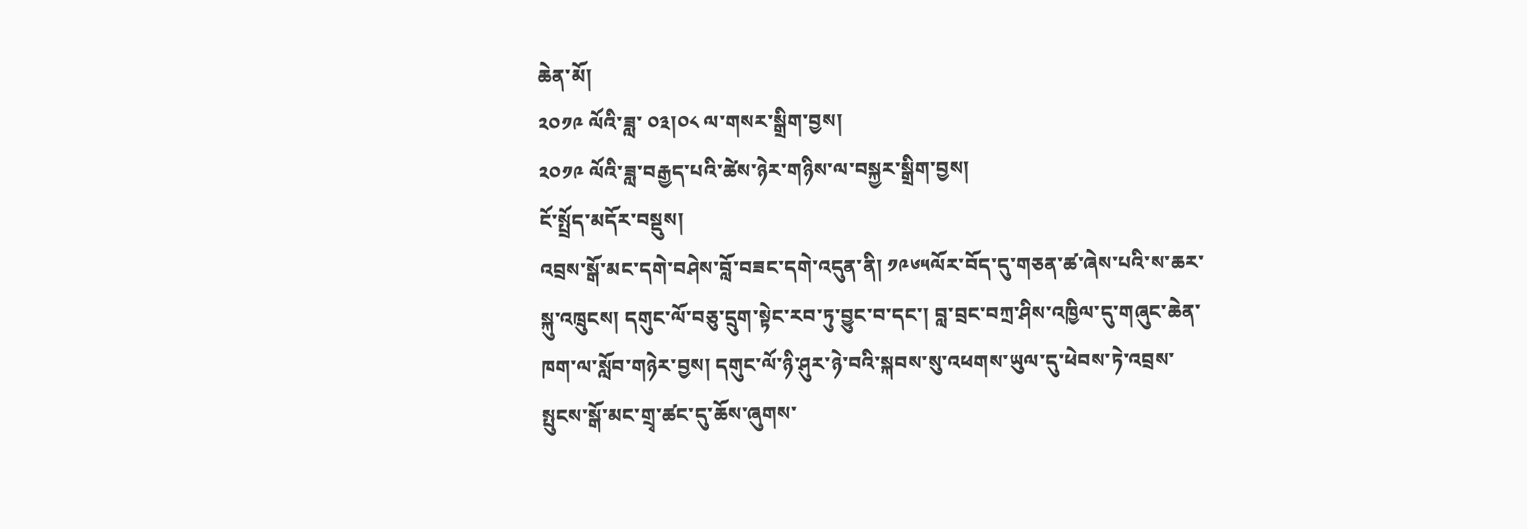ཆེན་མོ།
༢༠༡༩ ལོའི་ཟླ་ ༠༣།༠༨ ལ་གསར་སྒྲིག་བྱས།
༢༠༡༩ ལོའི་ཟླ་བརྒྱད་པའི་ཚེས་ཉེར་གཉིས་ལ་བསྐྱར་སྒྲིག་བྱས།
ངོ་སྤྲོད་མདོར་བསྡུས།
འབྲས་སྒོ་མང་དགེ་བཤེས་བློ་བཟང་དགེ་འདུན་ནི། ༡༩༦༥ལོར་བོད་དུ་གཅན་ཚ་ཞེས་པའི་ས་ཆར་སྐུ་འཁྲུངས། དགུང་ལོ་བཅུ་དྲུག་སྟེང་རབ་ཏུ་བྱུང་བ་དང་། བླ་བྲང་བཀྲ་ཤིས་འཁྱིལ་དུ་གཞུང་ཆེན་ཁག་ལ་སློབ་གཉེར་བྱས། དགུང་ལོ་ཉི་ཤུར་ཉེ་བའི་སྐབས་སུ་འཕགས་ཡུལ་དུ་ཕེབས་ཏེ་འབྲས་སྤུངས་སྒོ་མང་གྲྭ་ཚང་དུ་ཆོས་ཞུགས་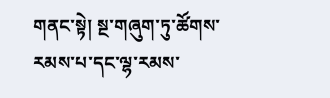གནང་སྟེ། སྔ་གཞུག་ཏུ་ཚོགས་རམས་པ་དང་ལྷ་རམས་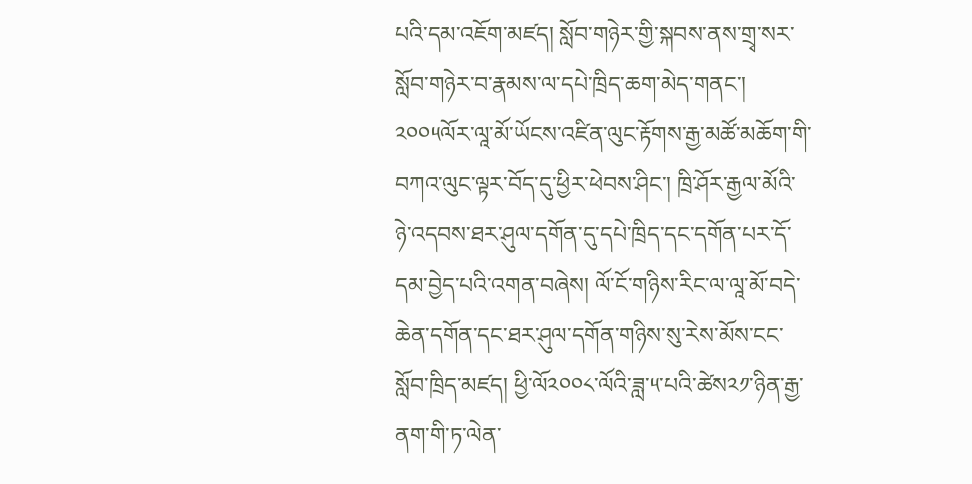པའི་དམ་འཇོག་མཛད། སློབ་གཉེར་གྱི་སྐབས་ནས་གྲྭ་སར་སློབ་གཉེར་བ་རྣམས་ལ་དཔེ་ཁྲིད་ཆག་མེད་གནང་། ༢༠༠༥ལོར་ལཱ་མོ་ཡོངས་འཛིན་ལུང་རྟོགས་རྒྱ་མཚོ་མཆོག་གི་བཀའ་ལུང་ལྟར་བོད་དུ་ཕྱིར་ཕེབས་ཤིང་། ཁྲི་ཤོར་རྒྱལ་མོའི་ཉེ་འདབས་ཐར་ཤུལ་དགོན་དུ་དཔེ་ཁྲིད་དང་དགོན་པར་དོ་དམ་བྱེད་པའི་འགན་བཞེས། ལོ་ངོ་གཉིས་རིང་ལ་ལཱ་མོ་བདེ་ཆེན་དགོན་དང་ཐར་ཤུལ་དགོན་གཉིས་སུ་རེས་མོས་ངང་སློབ་ཁྲིད་མཛད། ཕྱི་ལོ༢༠༠༨་ལོའི་ཟླ་༥་པའི་ཚེས༢༡་ཉིན་རྒྱ་ནག་གི་ཏ་ལེན་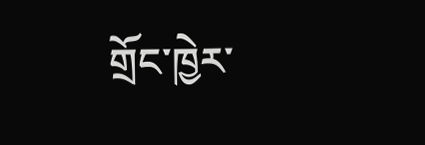གྲོང་ཁྱེར་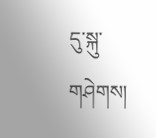དུ་སྐུ་གཤེགས།